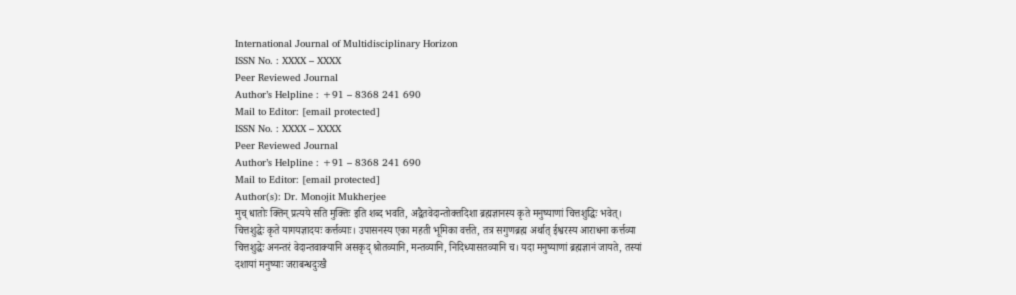International Journal of Multidisciplinary Horizon
ISSN No. : XXXX – XXXX
Peer Reviewed Journal
Author’s Helpline : +91 – 8368 241 690
Mail to Editor: [email protected]
ISSN No. : XXXX – XXXX
Peer Reviewed Journal
Author’s Helpline : +91 – 8368 241 690
Mail to Editor: [email protected]
Author(s): Dr. Monojit Mukherjee
मुच् धातोः क्तिन् प्रत्यये सति मुक्तिः इति शब्द भवति, अद्वैतवेदान्तोक्तदिशा ब्रह्मज्ञानस्य कृते मनुष्याणां चित्तशुद्धिः भवेत्। चित्तशुद्धेः कृते यागयज्ञादयः कर्त्तव्याः। उपासनस्य एका महती भूमिका वर्त्तते, तत्र सगुणब्रह्म अर्थात् ईश्वरस्य आराधना कर्त्तव्या चित्तशुद्धेः अनन्तरं वेदान्तवाक्यानि असकृद् श्रोतव्यानि, मन्तव्यानि, निदिध्यासतव्यानि च। यदा मनुष्याणां ब्रह्मज्ञानं जायते, तस्यां दशायां मनुष्याः जराबन्धदुःखै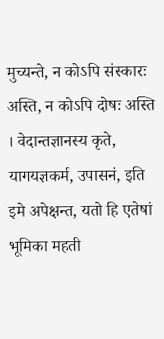मुच्यन्ते, न कोऽपि संस्कारः अस्ति, न कोऽपि दोषः अस्ति । वेदान्तज्ञानस्य कृते, यागयज्ञकर्म, उपासनं, इति इमे अपेक्षन्त, यतो हि एतेषां भूमिका महती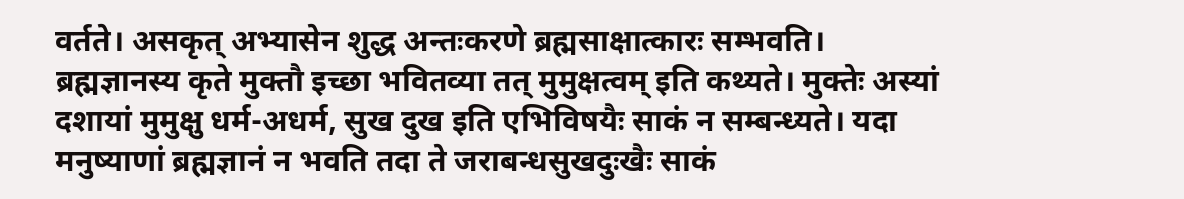वर्तते। असकृत् अभ्यासेन शुद्ध अन्तःकरणे ब्रह्मसाक्षात्कारः सम्भवति। ब्रह्मज्ञानस्य कृते मुक्तौ इच्छा भवितव्या तत् मुमुक्षत्वम् इति कथ्यते। मुक्तेः अस्यां दशायां मुमुक्षु धर्म-अधर्म, सुख दुख इति एभिविषयैः साकं न सम्बन्ध्यते। यदा मनुष्याणां ब्रह्मज्ञानं न भवति तदा ते जराबन्धसुखदुःखैः साकं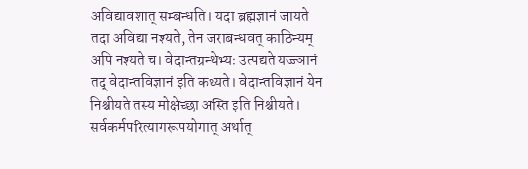अविद्यावशात् सम्बन्धति। यदा ब्रह्मज्ञानं जायते तदा अविद्या नश्यते, तेन जराबन्धवत् काठिन्यम् अपि नश्यते च। वेदान्तग्रन्थेभ्यः उत्पद्यते यज्ज्ञानं तद् वेदान्तविज्ञानं इति कथ्यते। वेदान्तविज्ञानं येन निश्चीयते तस्य मोक्षेच्छा अस्ति इति निश्चीयते। सर्वकर्मपरित्यागरूपयोगात् अर्थात्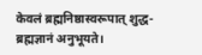केवलं ब्रह्मनिष्ठास्वरूपात् शुद्ध- ब्रह्मज्ञानं अनुभूयते।